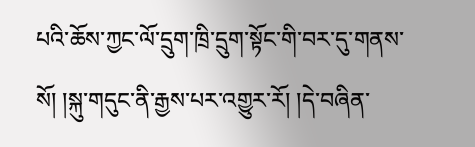པའི་ཆོས་ཀྱང་ལོ་དྲུག་ཁྲི་དྲུག་སྟོང་གི་བར་དུ་གནས་སོ། །སྐུ་གདུང་ནི་རྒྱས་པར་འགྱུར་རོ། །དེ་བཞིན་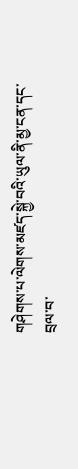གཤེགས་པ་ལེགས་མཛད་སྐྱེ་བའི་ཡུལ་ནི་མྱ་ངན་དང་བྲལ་བ་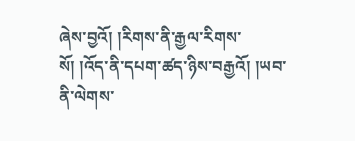ཞེས་བྱའོ། །རིགས་ནི་རྒྱལ་རིགས་སོ། །འོད་ནི་དཔག་ཚད་ཉིས་བརྒྱའོ། །ཡབ་ནི་ལེགས་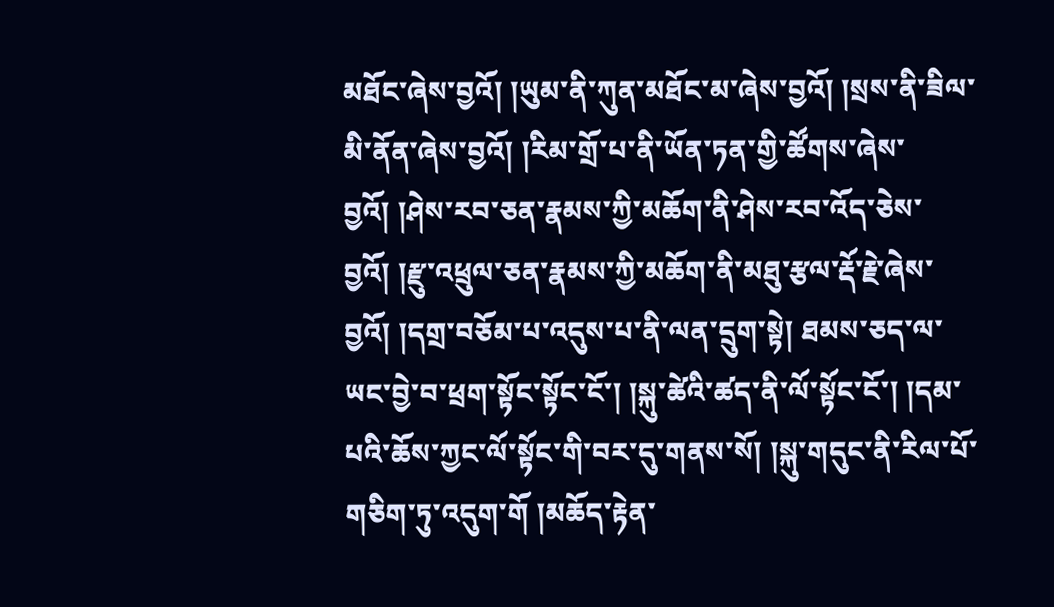མཐོང་ཞེས་བྱའོ། །ཡུམ་ནི་ཀུན་མཐོང་མ་ཞེས་བྱའོ། །སྲས་ནི་ཟིལ་མི་ནོན་ཞེས་བྱའོ། །རིམ་གྲོ་པ་ནི་ཡོན་ཏན་གྱི་ཚོགས་ཞེས་བྱའོ། །ཤེས་རབ་ཅན་རྣམས་ཀྱི་མཆོག་ནི་ཤེས་རབ་འོད་ཅེས་བྱའོ། །རྫུ་འཕྲུལ་ཅན་རྣམས་ཀྱི་མཆོག་ནི་མཐུ་རྩལ་རྡོ་རྗེ་ཞེས་བྱའོ། །དགྲ་བཅོམ་པ་འདུས་པ་ནི་ལན་དྲུག་སྟེ། ཐམས་ཅད་ལ་ཡང་བྱེ་བ་ཕྲག་སྟོང་སྟོང་ངོ་། །སྐུ་ཚེའི་ཚད་ནི་ལོ་སྟོང་ངོ་། །དམ་པའི་ཆོས་ཀྱང་ལོ་སྟོང་གི་བར་དུ་གནས་སོ། །སྐུ་གདུང་ནི་རིལ་པོ་གཅིག་ཏུ་འདུག་གོ །མཆོད་རྟེན་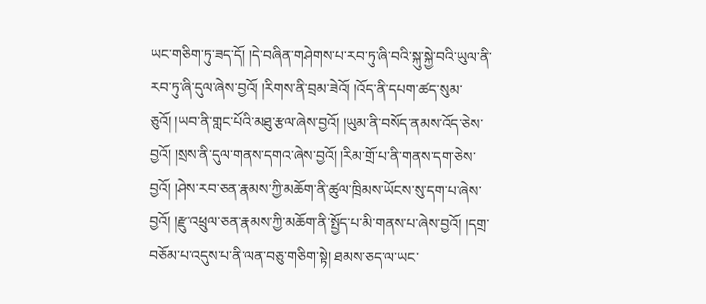ཡང་གཅིག་ཏུ་ཟད་དོ། །དེ་བཞིན་གཤེགས་པ་རབ་ཏུ་ཞི་བའི་སྐུ་སྐྱེ་བའི་ཡུལ་ནི་རབ་ཏུ་ཞི་དུལ་ཞེས་བྱའོ། །རིགས་ནི་བྲམ་ཟེའོ། །འོད་ནི་དཔག་ཚད་སུམ་ཅུའོ། །ཡབ་ནི་གླང་པོའི་མཐུ་རྩལ་ཞེས་བྱའོ། །ཡུམ་ནི་བསོད་ནམས་འོད་ཅེས་བྱའོ། །སྲས་ནི་དུལ་གནས་དགའ་ཞེས་བྱའོ། །རིམ་གྲོ་པ་ནི་གནས་དག་ཅེས་བྱའོ། །ཤེས་རབ་ཅན་རྣམས་ཀྱི་མཆོག་ནི་ཚུལ་ཁྲིམས་ཡོངས་སུ་དག་པ་ཞེས་བྱའོ། །རྫུ་འཕྲུལ་ཅན་རྣམས་ཀྱི་མཆོག་ནི་སྤྱོད་པ་མི་གནས་པ་ཞེས་བྱའོ། །དགྲ་བཅོམ་པ་འདུས་པ་ནི་ལན་བཅུ་གཅིག་སྟེ། ཐམས་ཅད་ལ་ཡང་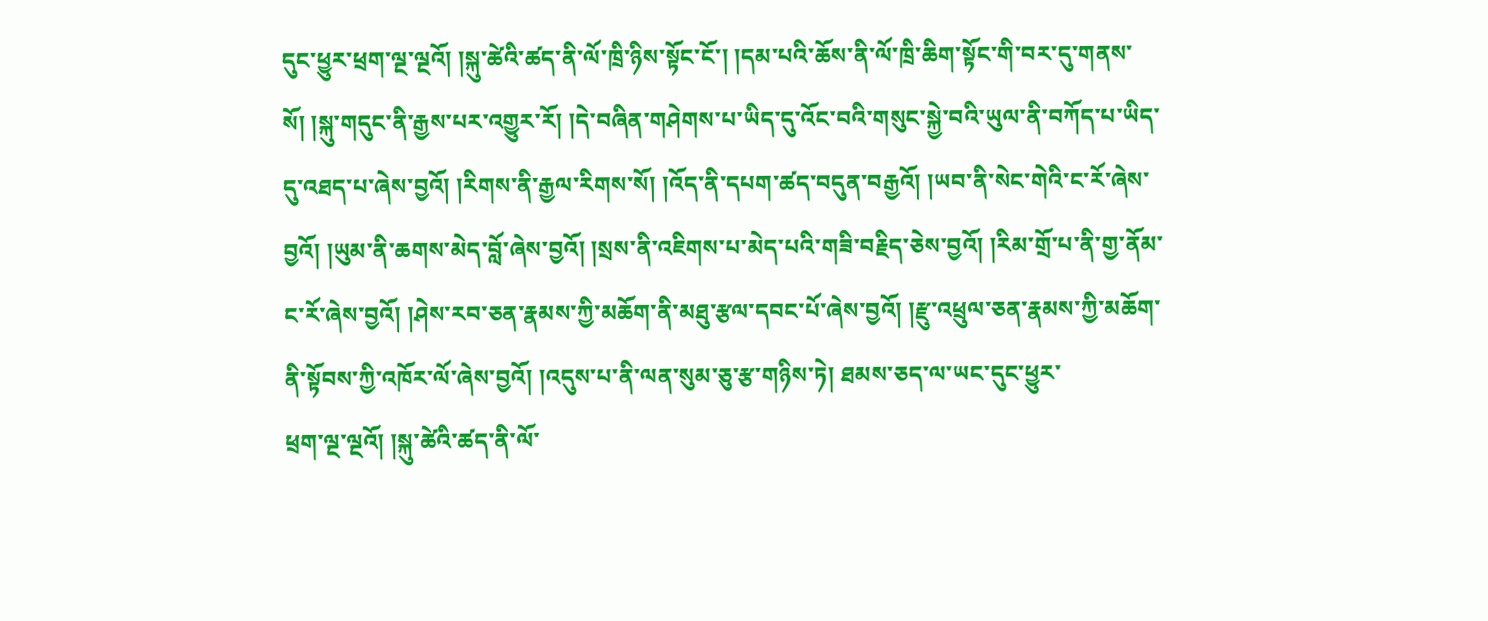དུང་ཕྱུར་ཕྲག་ལྔ་ལྔའོ། །སྐུ་ཚེའི་ཚད་ནི་ལོ་ཁྲི་ཉིས་སྟོང་ངོ་། །དམ་པའི་ཆོས་ནི་ལོ་ཁྲི་ཆིག་སྟོང་གི་བར་དུ་གནས་སོ། །སྐུ་གདུང་ནི་རྒྱས་པར་འགྱུར་རོ། །དེ་བཞིན་གཤེགས་པ་ཡིད་དུ་འོང་བའི་གསུང་སྐྱེ་བའི་ཡུལ་ནི་བཀོད་པ་ཡིད་དུ་འཐད་པ་ཞེས་བྱའོ། །རིགས་ནི་རྒྱལ་རིགས་སོ། །འོད་ནི་དཔག་ཚད་བདུན་བརྒྱའོ། །ཡབ་ནི་སེང་གེའི་ང་རོ་ཞེས་བྱའོ། །ཡུམ་ནི་ཆགས་མེད་བློ་ཞེས་བྱའོ། །སྲས་ནི་འཇིགས་པ་མེད་པའི་གཟི་བརྗིད་ཅེས་བྱའོ། །རིམ་གྲོ་པ་ནི་གྱ་ནོམ་ང་རོ་ཞེས་བྱའོ། །ཤེས་རབ་ཅན་རྣམས་ཀྱི་མཆོག་ནི་མཐུ་རྩལ་དབང་པོ་ཞེས་བྱའོ། །རྫུ་འཕྲུལ་ཅན་རྣམས་ཀྱི་མཆོག་ནི་སྟོབས་ཀྱི་འཁོར་ལོ་ཞེས་བྱའོ། །འདུས་པ་ནི་ལན་སུམ་ཅུ་རྩ་གཉིས་ཏེ། ཐམས་ཅད་ལ་ཡང་དུང་ཕྱུར་
ཕྲག་ལྔ་ལྔའོ། །སྐུ་ཚེའི་ཚད་ནི་ལོ་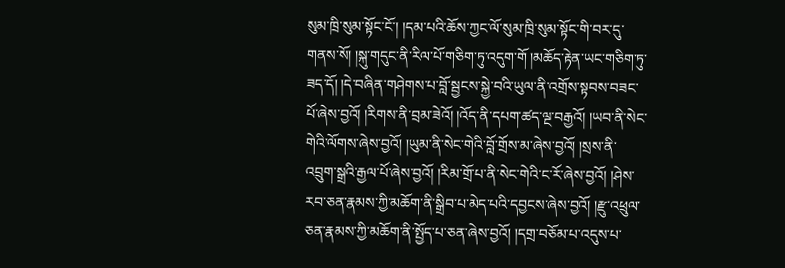སུམ་ཁྲི་སུམ་སྟོང་ངོ་། །དམ་པའི་ཆོས་ཀྱང་ལོ་སུམ་ཁྲི་སུམ་སྟོང་གི་བར་དུ་གནས་སོ། །སྐུ་གདུང་ནི་རིལ་པོ་གཅིག་ཏུ་འདུག་གོ །མཆོད་རྟེན་ཡང་གཅིག་ཏུ་ཟད་དོ། །དེ་བཞིན་གཤེགས་པ་བློ་སྦྱངས་སྐྱེ་བའི་ཡུལ་ནི་འགྲོས་སྟབས་བཟང་པོ་ཞེས་བྱའོ། །རིགས་ནི་བྲམ་ཟེའོ། །འོད་ནི་དཔག་ཚད་ལྔ་བརྒྱའོ། །ཡབ་ནི་སེང་གེའི་ལོགས་ཞེས་བྱའོ། །ཡུམ་ནི་སེང་གེའི་བློ་གྲོས་མ་ཞེས་བྱའོ། །སྲས་ནི་འབྲུག་སྒྲའི་རྒྱལ་པོ་ཞེས་བྱའོ། །རིམ་གྲོ་པ་ནི་སེང་གེའི་ང་རོ་ཞེས་བྱའོ། །ཤེས་རབ་ཅན་རྣམས་ཀྱི་མཆོག་ནི་སྒྲིབ་པ་མེད་པའི་དབྱངས་ཞེས་བྱའོ། །རྫུ་འཕྲུལ་ཅན་རྣམས་ཀྱི་མཆོག་ནི་སྤྱོད་པ་ཅན་ཞེས་བྱའོ། །དགྲ་བཅོམ་པ་འདུས་པ་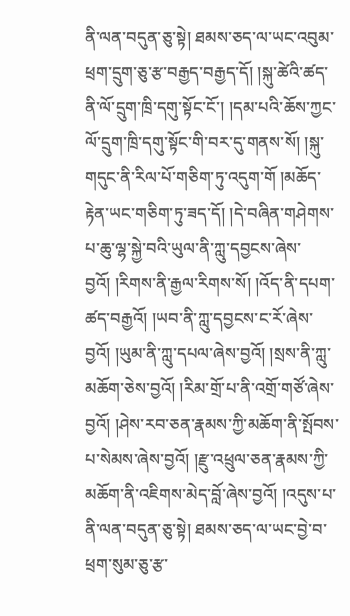ནི་ལན་བདུན་ཅུ་སྟེ། ཐམས་ཅད་ལ་ཡང་འབུམ་ཕྲག་དྲུག་ཅུ་རྩ་བརྒྱད་བརྒྱད་དོ། །སྐུ་ཚེའི་ཚད་ནི་ལོ་དྲུག་ཁྲི་དགུ་སྟོང་ངོ་། །དམ་པའི་ཆོས་ཀྱང་ལོ་དྲུག་ཁྲི་དགུ་སྟོང་གི་བར་དུ་གནས་སོ། །སྐུ་གདུང་ནི་རིལ་པོ་གཅིག་ཏུ་འདུག་གོ །མཆོད་རྟེན་ཡང་གཅིག་ཏུ་ཟད་དོ། །དེ་བཞིན་གཤེགས་པ་ཆུ་ལྷ་སྐྱེ་བའི་ཡུལ་ནི་ཀླུ་དབྱངས་ཞེས་བྱའོ། །རིགས་ནི་རྒྱལ་རིགས་སོ། །འོད་ནི་དཔག་ཚད་བརྒྱའོ། །ཡབ་ནི་ཀླུ་དབྱངས་ང་རོ་ཞེས་བྱའོ། །ཡུམ་ནི་ཀླུ་དཔལ་ཞེས་བྱའོ། །སྲས་ནི་ཀླུ་མཆོག་ཅེས་བྱའོ། །རིམ་གྲོ་པ་ནི་འགྲོ་གཙོ་ཞེས་བྱའོ། །ཤེས་རབ་ཅན་རྣམས་ཀྱི་མཆོག་ནི་སྤོབས་པ་སེམས་ཞེས་བྱའོ། །རྫུ་འཕྲུལ་ཅན་རྣམས་ཀྱི་མཆོག་ནི་འཇིགས་མེད་བློ་ཞེས་བྱའོ། །འདུས་པ་ནི་ལན་བདུན་ཅུ་སྟེ། ཐམས་ཅད་ལ་ཡང་བྱེ་བ་ཕྲག་སུམ་ཅུ་རྩ་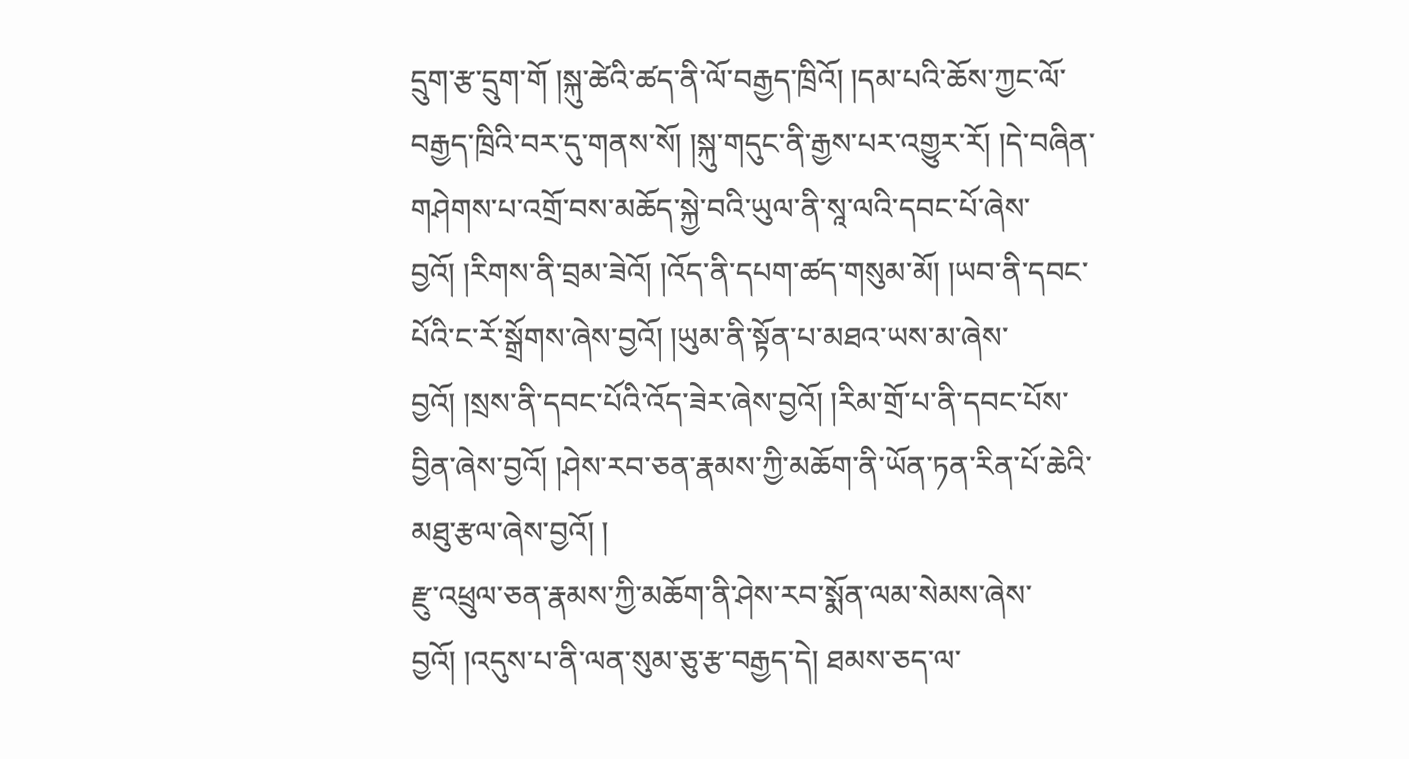དྲུག་རྩ་དྲུག་གོ །སྐུ་ཚེའི་ཚད་ནི་ལོ་བརྒྱད་ཁྲིའོ། །དམ་པའི་ཆོས་ཀྱང་ལོ་བརྒྱད་ཁྲིའི་བར་དུ་གནས་སོ། །སྐུ་གདུང་ནི་རྒྱས་པར་འགྱུར་རོ། །དེ་བཞིན་གཤེགས་པ་འགྲོ་བས་མཆོད་སྐྱེ་བའི་ཡུལ་ནི་སཱ་ལའི་དབང་པོ་ཞེས་བྱའོ། །རིགས་ནི་བྲམ་ཟེའོ། །འོད་ནི་དཔག་ཚད་གསུམ་མོ། །ཡབ་ནི་དབང་པོའི་ང་རོ་སྒྲོགས་ཞེས་བྱའོ། །ཡུམ་ནི་སྟོན་པ་མཐའ་ཡས་མ་ཞེས་བྱའོ། །སྲས་ནི་དབང་པོའི་འོད་ཟེར་ཞེས་བྱའོ། །རིམ་གྲོ་པ་ནི་དབང་པོས་བྱིན་ཞེས་བྱའོ། །ཤེས་རབ་ཅན་རྣམས་ཀྱི་མཆོག་ནི་ཡོན་ཏན་རིན་པོ་ཆེའི་མཐུ་རྩལ་ཞེས་བྱའོ། །
རྫུ་འཕྲུལ་ཅན་རྣམས་ཀྱི་མཆོག་ནི་ཤེས་རབ་སྨོན་ལམ་སེམས་ཞེས་བྱའོ། །འདུས་པ་ནི་ལན་སུམ་ཅུ་རྩ་བརྒྱད་དེ། ཐམས་ཅད་ལ་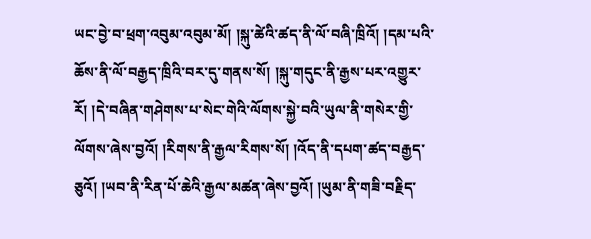ཡང་བྱེ་བ་ཕྲག་འབུམ་འབུམ་མོ། །སྐུ་ཚེའི་ཚད་ནི་ལོ་བཞི་ཁྲིའོ། །དམ་པའི་ཆོས་ནི་ལོ་བརྒྱད་ཁྲིའི་བར་དུ་གནས་སོ། །སྐུ་གདུང་ནི་རྒྱས་པར་འགྱུར་རོ། །དེ་བཞིན་གཤེགས་པ་སེང་གེའི་ལོགས་སྐྱེ་བའི་ཡུལ་ནི་གསེར་གྱི་ལོགས་ཞེས་བྱའོ། །རིགས་ནི་རྒྱལ་རིགས་སོ། །འོད་ནི་དཔག་ཚད་བརྒྱད་ཅུའོ། །ཡབ་ནི་རིན་པོ་ཆེའི་རྒྱལ་མཚན་ཞེས་བྱའོ། །ཡུམ་ནི་གཟི་བརྗིད་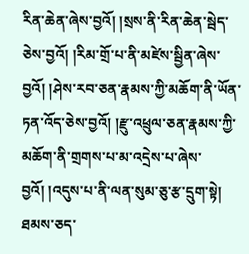རིན་ཆེན་ཞེས་བྱའོ། །སྲས་ནི་རིན་ཆེན་སྦེད་ཅེས་བྱའོ། །རིམ་གྲོ་པ་ནི་མཛེས་སྦྱིན་ཞེས་བྱའོ། །ཤེས་རབ་ཅན་རྣམས་ཀྱི་མཆོག་ནི་ཡོན་ཏན་འོད་ཅེས་བྱའོ། །རྫུ་འཕྲུལ་ཅན་རྣམས་ཀྱི་མཆོག་ནི་གྲགས་པ་མ་འདྲེས་པ་ཞེས་བྱའོ། །འདུས་པ་ནི་ལན་སུམ་ཅུ་རྩ་དྲུག་སྟེ། ཐམས་ཅད་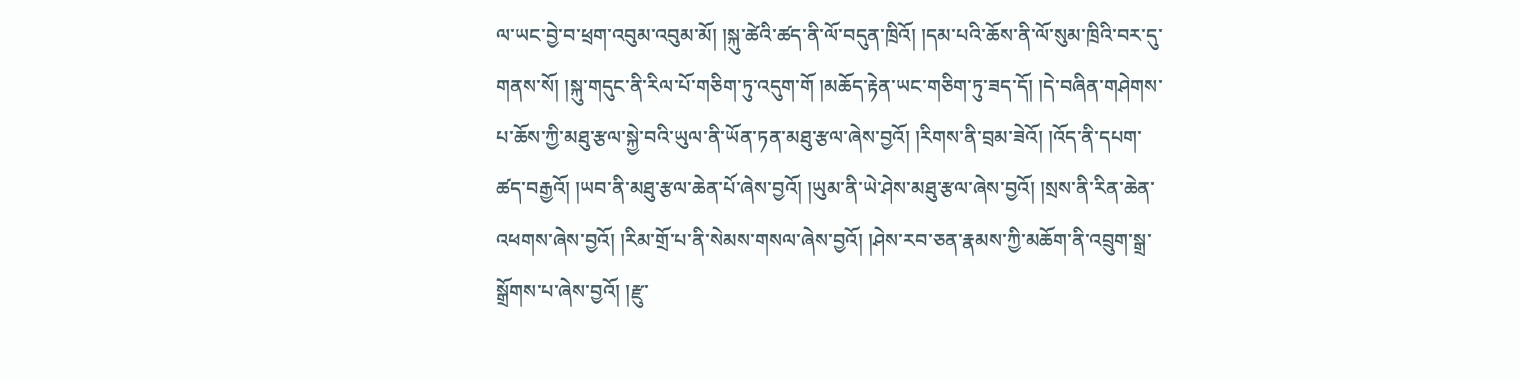ལ་ཡང་བྱེ་བ་ཕྲག་འབུམ་འབུམ་མོ། །སྐུ་ཚེའི་ཚད་ནི་ལོ་བདུན་ཁྲིའོ། །དམ་པའི་ཆོས་ནི་ལོ་སུམ་ཁྲིའི་བར་དུ་གནས་སོ། །སྐུ་གདུང་ནི་རིལ་པོ་གཅིག་ཏུ་འདུག་གོ །མཆོད་རྟེན་ཡང་གཅིག་ཏུ་ཟད་དོ། །དེ་བཞིན་གཤེགས་པ་ཆོས་ཀྱི་མཐུ་རྩལ་སྐྱེ་བའི་ཡུལ་ནི་ཡོན་ཏན་མཐུ་རྩལ་ཞེས་བྱའོ། །རིགས་ནི་བྲམ་ཟེའོ། །འོད་ནི་དཔག་ཚད་བརྒྱའོ། །ཡབ་ནི་མཐུ་རྩལ་ཆེན་པོ་ཞེས་བྱའོ། །ཡུམ་ནི་ཡེ་ཤེས་མཐུ་རྩལ་ཞེས་བྱའོ། །སྲས་ནི་རིན་ཆེན་འཕགས་ཞེས་བྱའོ། །རིམ་གྲོ་པ་ནི་སེམས་གསལ་ཞེས་བྱའོ། །ཤེས་རབ་ཅན་རྣམས་ཀྱི་མཆོག་ནི་འབྲུག་སྒྲ་སྒྲོགས་པ་ཞེས་བྱའོ། །རྫུ་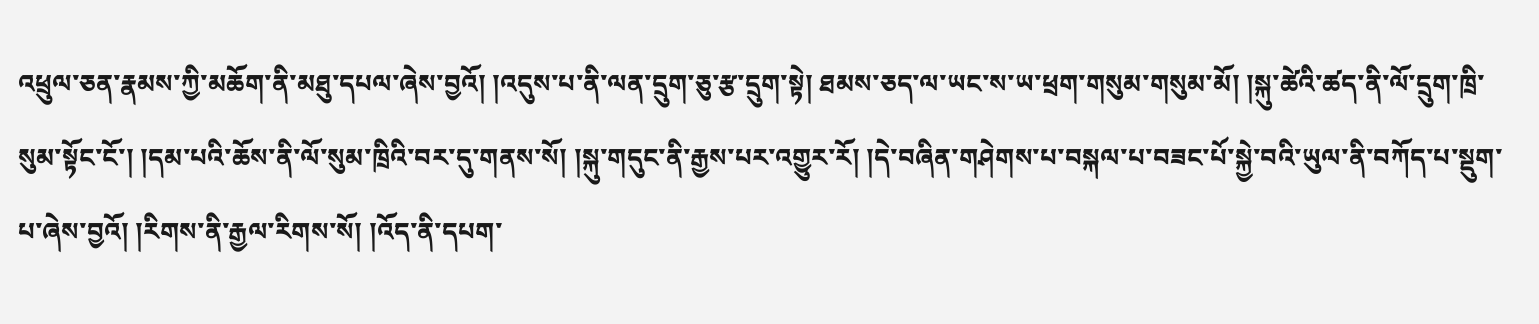འཕྲུལ་ཅན་རྣམས་ཀྱི་མཆོག་ནི་མཐུ་དཔལ་ཞེས་བྱའོ། །འདུས་པ་ནི་ལན་དྲུག་ཅུ་རྩ་དྲུག་སྟེ། ཐམས་ཅད་ལ་ཡང་ས་ཡ་ཕྲག་གསུམ་གསུམ་མོ། །སྐུ་ཚེའི་ཚད་ནི་ལོ་དྲུག་ཁྲི་སུམ་སྟོང་ངོ་། །དམ་པའི་ཆོས་ནི་ལོ་སུམ་ཁྲིའི་བར་དུ་གནས་སོ། །སྐུ་གདུང་ནི་རྒྱས་པར་འགྱུར་རོ། །དེ་བཞིན་གཤེགས་པ་བསྐལ་པ་བཟང་པོ་སྐྱེ་བའི་ཡུལ་ནི་བཀོད་པ་སྡུག་པ་ཞེས་བྱའོ། །རིགས་ནི་རྒྱལ་རིགས་སོ། །འོད་ནི་དཔག་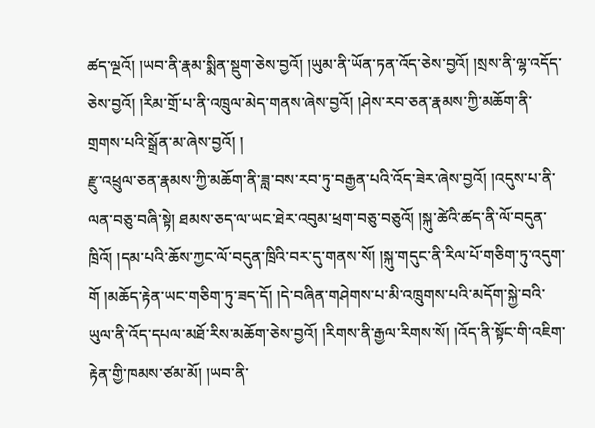ཚད་ལྔའོ། །ཡབ་ནི་རྣམ་སྨིན་སྡུག་ཅེས་བྱའོ། །ཡུམ་ནི་ཡོན་ཏན་འོད་ཅེས་བྱའོ། །སྲས་ནི་ལྷ་འདོད་ཅེས་བྱའོ། །རིམ་གྲོ་པ་ནི་འཁྲུལ་མེད་གནས་ཞེས་བྱའོ། །ཤེས་རབ་ཅན་རྣམས་ཀྱི་མཆོག་ནི་གྲགས་པའི་སྒྲོན་མ་ཞེས་བྱའོ། །
རྫུ་འཕྲུལ་ཅན་རྣམས་ཀྱི་མཆོག་ནི་ཟླ་བས་རབ་ཏུ་བརྒྱན་པའི་འོད་ཟེར་ཞེས་བྱའོ། །འདུས་པ་ནི་ལན་བཅུ་བཞི་སྟེ། ཐམས་ཅད་ལ་ཡང་ཐེར་འབུམ་ཕྲག་བཅུ་བཅུའོ། །སྐུ་ཚེའི་ཚད་ནི་ལོ་བདུན་ཁྲིའོ། །དམ་པའི་ཆོས་ཀྱང་ལོ་བདུན་ཁྲིའི་བར་དུ་གནས་སོ། །སྐུ་གདུང་ནི་རིལ་པོ་གཅིག་ཏུ་འདུག་གོ །མཆོད་རྟེན་ཡང་གཅིག་ཏུ་ཟད་དོ། །དེ་བཞིན་གཤེགས་པ་མི་འཁྲུགས་པའི་མདོག་སྐྱེ་བའི་ཡུལ་ནི་འོད་དཔལ་མཐོ་རིས་མཆོག་ཅེས་བྱའོ། །རིགས་ནི་རྒྱལ་རིགས་སོ། །འོད་ནི་སྟོང་གི་འཇིག་རྟེན་གྱི་ཁམས་ཙམ་མོ། །ཡབ་ནི་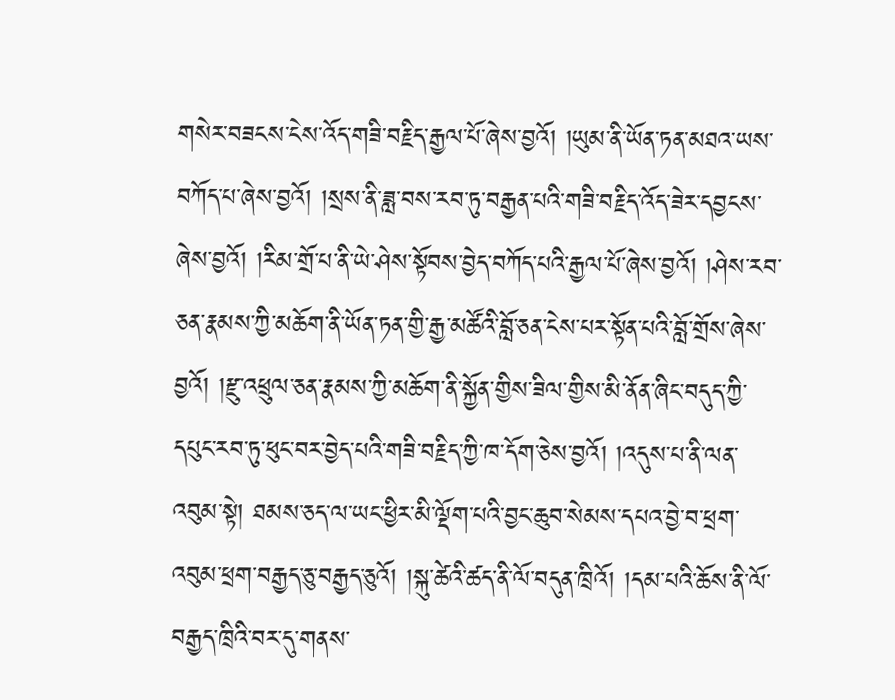གསེར་བཟངས་ངེས་འོད་གཟི་བརྗིད་རྒྱལ་པོ་ཞེས་བྱའོ། །ཡུམ་ནི་ཡོན་ཏན་མཐའ་ཡས་བཀོད་པ་ཞེས་བྱའོ། །སྲས་ནི་ཟླ་བས་རབ་ཏུ་བརྒྱན་པའི་གཟི་བརྗིད་འོད་ཟེར་དབྱངས་ཞེས་བྱའོ། །རིམ་གྲོ་པ་ནི་ཡེ་ཤེས་སྟོབས་བྱེད་བཀོད་པའི་རྒྱལ་པོ་ཞེས་བྱའོ། །ཤེས་རབ་ཅན་རྣམས་ཀྱི་མཆོག་ནི་ཡོན་ཏན་གྱི་རྒྱ་མཚོའི་བློ་ཅན་ངེས་པར་སྟོན་པའི་བློ་གྲོས་ཞེས་བྱའོ། །རྫུ་འཕྲུལ་ཅན་རྣམས་ཀྱི་མཆོག་ནི་སྐྱོན་གྱིས་ཟིལ་གྱིས་མི་ནོན་ཞིང་བདུད་ཀྱི་དཔུང་རབ་ཏུ་ཕུང་བར་བྱེད་པའི་གཟི་བརྗིད་ཀྱི་ཁ་དོག་ཅེས་བྱའོ། །འདུས་པ་ནི་ལན་འབུམ་སྟེ། ཐམས་ཅད་ལ་ཡང་ཕྱིར་མི་ལྡོག་པའི་བྱང་ཆུབ་སེམས་དཔའ་བྱེ་བ་ཕྲག་འབུམ་ཕྲག་བརྒྱད་ཅུ་བརྒྱད་ཅུའོ། །སྐུ་ཚེའི་ཚད་ནི་ལོ་བདུན་ཁྲིའོ། །དམ་པའི་ཆོས་ནི་ལོ་བརྒྱད་ཁྲིའི་བར་དུ་གནས་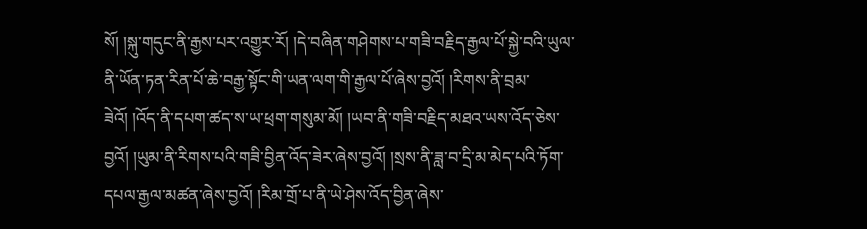སོ། །སྐུ་གདུང་ནི་རྒྱས་པར་འགྱུར་རོ། །དེ་བཞིན་གཤེགས་པ་གཟི་བརྗིད་རྒྱལ་པོ་སྐྱེ་བའི་ཡུལ་ནི་ཡོན་ཏན་རིན་པོ་ཆེ་བརྒྱ་སྟོང་གི་ཡན་ལག་གི་རྒྱལ་པོ་ཞེས་བྱའོ། །རིགས་ནི་བྲམ་ཟེའོ། །འོད་ནི་དཔག་ཚད་ས་ཡ་ཕྲག་གསུམ་མོ། །ཡབ་ནི་གཟི་བརྗིད་མཐའ་ཡས་འོད་ཅེས་བྱའོ། །ཡུམ་ནི་རིགས་པའི་གཟི་བྱིན་འོད་ཟེར་ཞེས་བྱའོ། །སྲས་ནི་ཟླ་བ་དྲི་མ་མེད་པའི་ཏོག་དཔལ་རྒྱལ་མཚན་ཞེས་བྱའོ། །རིམ་གྲོ་པ་ནི་ཡེ་ཤེས་འོད་བྱིན་ཞེས་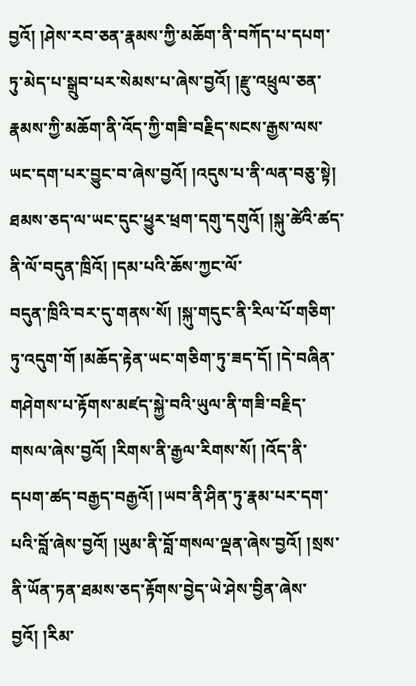བྱའོ། །ཤེས་རབ་ཅན་རྣམས་ཀྱི་མཆོག་ནི་བཀོད་པ་དཔག་ཏུ་མེད་པ་སྒྲུབ་པར་སེམས་པ་ཞེས་བྱའོ། །རྫུ་འཕྲུལ་ཅན་རྣམས་ཀྱི་མཆོག་ནི་འོད་ཀྱི་གཟི་བརྗིད་སངས་རྒྱས་ལས་ཡང་དག་པར་བྱུང་བ་ཞེས་བྱའོ། །འདུས་པ་ནི་ལན་བཅུ་སྟེ། ཐམས་ཅད་ལ་ཡང་དུང་ཕྱུར་ཕྲག་དགུ་དགུའོ། །སྐུ་ཚེའི་ཚད་ནི་ལོ་བདུན་ཁྲིའོ། །དམ་པའི་ཆོས་ཀྱང་ལོ་
བདུན་ཁྲིའི་བར་དུ་གནས་སོ། །སྐུ་གདུང་ནི་རིལ་པོ་གཅིག་ཏུ་འདུག་གོ །མཆོད་རྟེན་ཡང་གཅིག་ཏུ་ཟད་དོ། །དེ་བཞིན་གཤེགས་པ་རྟོགས་མཛད་སྐྱེ་བའི་ཡུལ་ནི་གཟི་བརྗིད་གསལ་ཞེས་བྱའོ། །རིགས་ནི་རྒྱལ་རིགས་སོ། །འོད་ནི་དཔག་ཚད་བརྒྱད་བརྒྱའོ། །ཡབ་ནི་ཤིན་ཏུ་རྣམ་པར་དག་པའི་བློ་ཞེས་བྱའོ། །ཡུམ་ནི་བློ་གསལ་ལྡན་ཞེས་བྱའོ། །སྲས་ནི་ཡོན་ཏན་ཐམས་ཅད་རྟོགས་བྱེད་ཡེ་ཤེས་བྱིན་ཞེས་བྱའོ། །རིམ་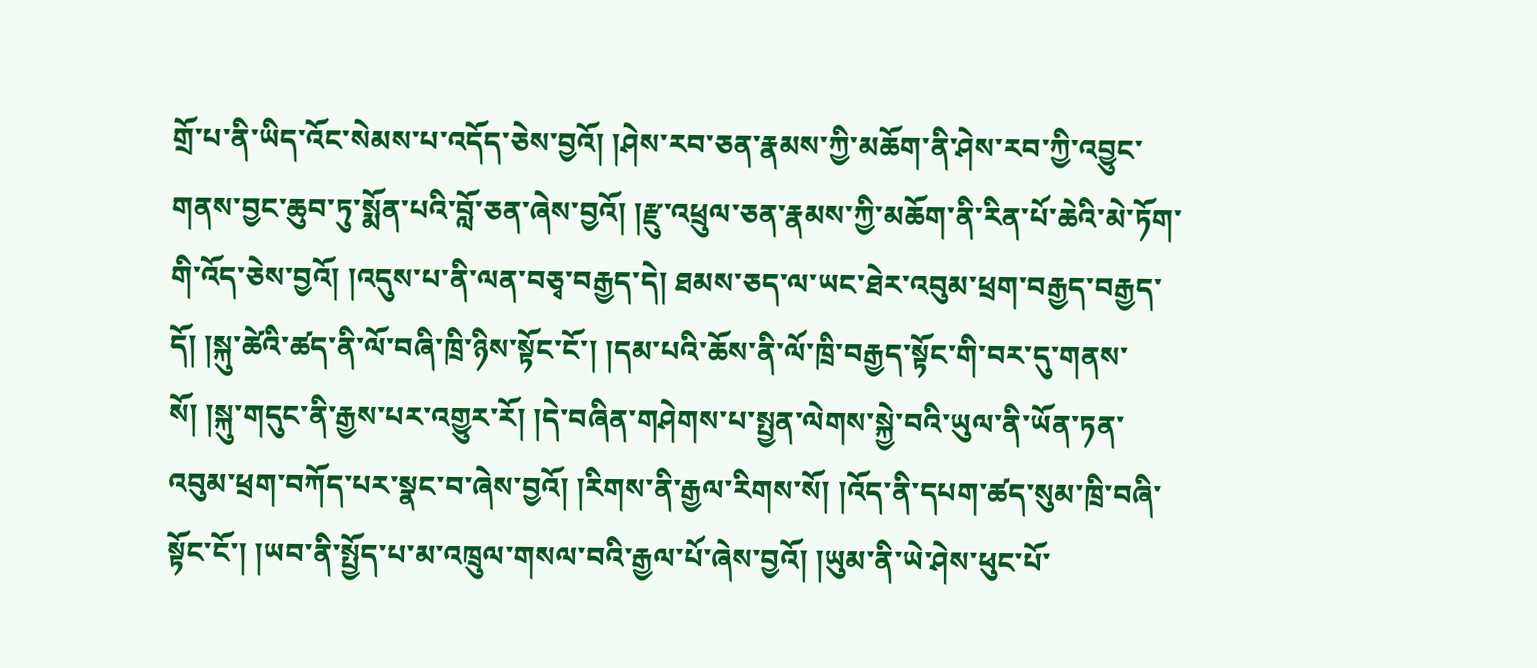གྲོ་པ་ནི་ཡིད་འོང་སེམས་པ་འདོད་ཅེས་བྱའོ། །ཤེས་རབ་ཅན་རྣམས་ཀྱི་མཆོག་ནི་ཤེས་རབ་ཀྱི་འབྱུང་གནས་བྱང་ཆུབ་ཏུ་སྨོན་པའི་བློ་ཅན་ཞེས་བྱའོ། །རྫུ་འཕྲུལ་ཅན་རྣམས་ཀྱི་མཆོག་ནི་རིན་པོ་ཆེའི་མེ་ཏོག་གི་འོད་ཅེས་བྱའོ། །འདུས་པ་ནི་ལན་བཅྭ་བརྒྱད་དེ། ཐམས་ཅད་ལ་ཡང་ཐེར་འབུམ་ཕྲག་བརྒྱད་བརྒྱད་དོ། །སྐུ་ཚེའི་ཚད་ནི་ལོ་བཞི་ཁྲི་ཉིས་སྟོང་ངོ་། །དམ་པའི་ཆོས་ནི་ལོ་ཁྲི་བརྒྱད་སྟོང་གི་བར་དུ་གནས་སོ། །སྐུ་གདུང་ནི་རྒྱས་པར་འགྱུར་རོ། །དེ་བཞིན་གཤེགས་པ་སྤྱན་ལེགས་སྐྱེ་བའི་ཡུལ་ནི་ཡོན་ཏན་འབུམ་ཕྲག་བཀོད་པར་སྣང་བ་ཞེས་བྱའོ། །རིགས་ནི་རྒྱལ་རིགས་སོ། །འོད་ནི་དཔག་ཚད་སུམ་ཁྲི་བཞི་སྟོང་ངོ་། །ཡབ་ནི་སྤྱོད་པ་མ་འཁྲུལ་གསལ་བའི་རྒྱལ་པོ་ཞེས་བྱའོ། །ཡུམ་ནི་ཡེ་ཤེས་ཕུང་པོ་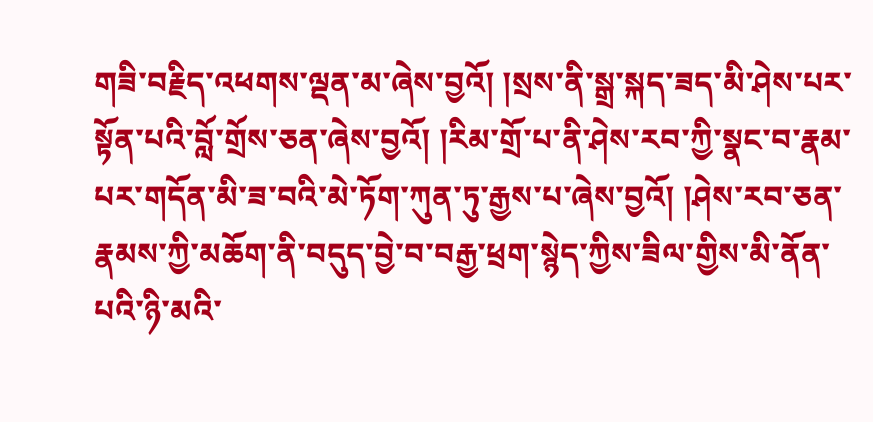གཟི་བརྗིད་འཕགས་ལྡན་མ་ཞེས་བྱའོ། །སྲས་ནི་སྒྲ་སྐད་ཟད་མི་ཤེས་པར་སྟོན་པའི་བློ་གྲོས་ཅན་ཞེས་བྱའོ། །རིམ་གྲོ་པ་ནི་ཤེས་རབ་ཀྱི་སྣང་བ་རྣམ་པར་གདོན་མི་ཟ་བའི་མེ་ཏོག་ཀུན་ཏུ་རྒྱས་པ་ཞེས་བྱའོ། །ཤེས་རབ་ཅན་རྣམས་ཀྱི་མཆོག་ནི་བདུད་བྱེ་བ་བརྒྱ་ཕྲག་སྙེད་ཀྱིས་ཟིལ་གྱིས་མི་ནོན་པའི་ཉི་མའི་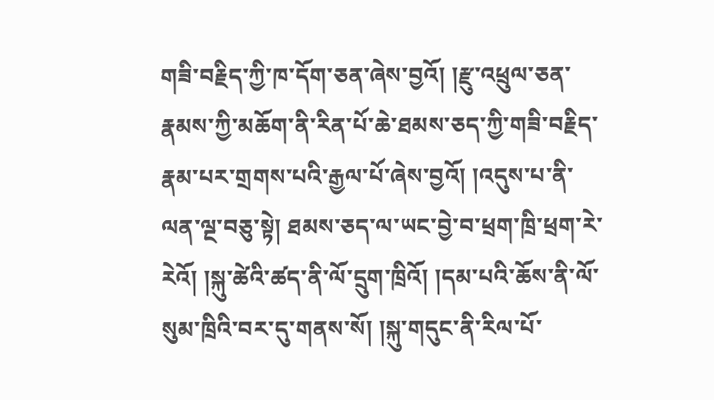གཟི་བརྗིད་ཀྱི་ཁ་དོག་ཅན་ཞེས་བྱའོ། །རྫུ་འཕྲུལ་ཅན་རྣམས་ཀྱི་མཆོག་ནི་རིན་པོ་ཆེ་ཐམས་ཅད་ཀྱི་གཟི་བརྗིད་རྣམ་པར་གྲགས་པའི་རྒྱལ་པོ་ཞེས་བྱའོ། །འདུས་པ་ནི་ལན་ལྔ་བཅུ་སྟེ། ཐམས་ཅད་ལ་ཡང་བྱེ་བ་ཕྲག་ཁྲི་ཕྲག་རེ་རེའོ། །སྐུ་ཚེའི་ཚད་ནི་ལོ་དྲུག་ཁྲིའོ། །དམ་པའི་ཆོས་ནི་ལོ་སུམ་ཁྲིའི་བར་དུ་གནས་སོ། །སྐུ་གདུང་ནི་རིལ་པོ་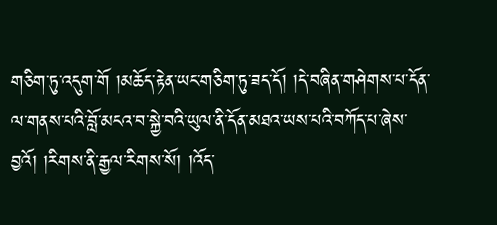གཅིག་ཏུ་འདུག་གོ །མཆོད་རྟེན་ཡང་གཅིག་ཏུ་ཟད་དོ། །དེ་བཞིན་གཤེགས་པ་དོན་ལ་གནས་པའི་བློ་མངའ་བ་སྐྱེ་བའི་ཡུལ་ནི་དོན་མཐའ་ཡས་པའི་བཀོད་པ་ཞེས་བྱའོ། །རིགས་ནི་རྒྱལ་རིགས་སོ། །འོད་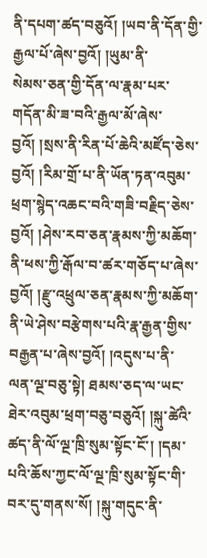ནི་དཔག་ཚད་བཅུའོ། །ཡབ་ནི་དོན་གྱི་རྒྱལ་པོ་ཞེས་བྱའོ། །ཡུམ་ནི་
སེམས་ཅན་གྱི་དོན་ལ་རྣམ་པར་གདོན་མི་ཟ་བའི་རྒྱལ་མོ་ཞེས་བྱའོ། །སྲས་ནི་རིན་པོ་ཆེའི་མཛོད་ཅེས་བྱའོ། །རིམ་གྲོ་པ་ནི་ཡོན་ཏན་འབུམ་ཕྲག་སྙེད་འཆང་བའི་གཟི་བརྗིད་ཅེས་བྱའོ། །ཤེས་རབ་ཅན་རྣམས་ཀྱི་མཆོག་ནི་ཕས་ཀྱི་རྒོལ་བ་ཚར་གཅོད་པ་ཞེས་བྱའོ། །རྫུ་འཕྲུལ་ཅན་རྣམས་ཀྱི་མཆོག་ནི་ཡེ་ཤེས་བརྩེགས་པའི་རྣ་རྒྱན་གྱིས་བརྒྱན་པ་ཞེས་བྱའོ། །འདུས་པ་ནི་ལན་ལྔ་བཅུ་སྟེ། ཐམས་ཅད་ལ་ཡང་ཐེར་འབུམ་ཕྲག་བཅུ་བཅུའོ། །སྐུ་ཚེའི་ཚད་ནི་ལོ་ལྔ་ཁྲི་སུམ་སྟོང་ངོ་། །དམ་པའི་ཆོས་ཀྱང་ལོ་ལྔ་ཁྲི་སུམ་སྟོང་གི་བར་དུ་གནས་སོ། །སྐུ་གདུང་ནི་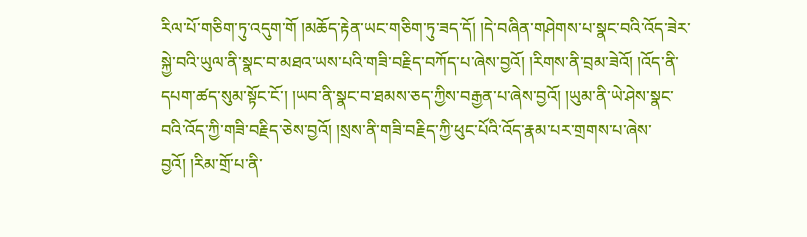རིལ་པོ་གཅིག་ཏུ་འདུག་གོ །མཆོད་རྟེན་ཡང་གཅིག་ཏུ་ཟད་དོ། །དེ་བཞིན་གཤེགས་པ་སྣང་བའི་འོད་ཟེར་སྐྱེ་བའི་ཡུལ་ནི་སྣང་བ་མཐའ་ཡས་པའི་གཟི་བརྗིད་བཀོད་པ་ཞེས་བྱའོ། །རིགས་ནི་བྲམ་ཟེའོ། །འོད་ནི་དཔག་ཚད་སུམ་སྟོང་ངོ་། །ཡབ་ནི་སྣང་བ་ཐམས་ཅད་ཀྱིས་བརྒྱན་པ་ཞེས་བྱའོ། །ཡུམ་ནི་ཡེ་ཤེས་སྣང་བའི་འོད་ཀྱི་གཟི་བརྗིད་ཅེས་བྱའོ། །སྲས་ནི་གཟི་བརྗིད་ཀྱི་ཕུང་པོའི་འོད་རྣམ་པར་གྲགས་པ་ཞེས་བྱའོ། །རིམ་གྲོ་པ་ནི་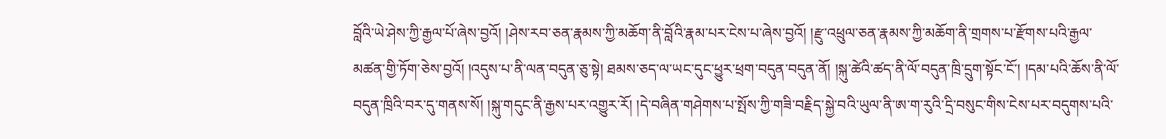བློའི་ཡེ་ཤེས་ཀྱི་རྒྱལ་པོ་ཞེས་བྱའོ། །ཤེས་རབ་ཅན་རྣམས་ཀྱི་མཆོག་ནི་བློའི་རྣམ་པར་ངེས་པ་ཞེས་བྱའོ། །རྫུ་འཕྲུལ་ཅན་རྣམས་ཀྱི་མཆོག་ནི་གྲགས་པ་རྫོགས་པའི་རྒྱལ་མཚན་གྱི་ཏོག་ཅེས་བྱའོ། །འདུས་པ་ནི་ལན་བདུན་ཅུ་སྟེ། ཐམས་ཅད་ལ་ཡང་དུང་ཕྱུར་ཕྲག་བདུན་བདུན་ནོ། །སྐུ་ཚེའི་ཚད་ནི་ལོ་བདུན་ཁྲི་དྲུག་སྟོང་ངོ་། །དམ་པའི་ཆོས་ནི་ལོ་བདུན་ཁྲིའི་བར་དུ་གནས་སོ། །སྐུ་གདུང་ནི་རྒྱས་པར་འགྱུར་རོ། །དེ་བཞིན་གཤེགས་པ་སྤོས་ཀྱི་གཟི་བརྗིད་སྐྱེ་བའི་ཡུལ་ནི་ཨ་ག་རུའི་དྲི་བསུང་གིས་ངེས་པར་བདུགས་པའི་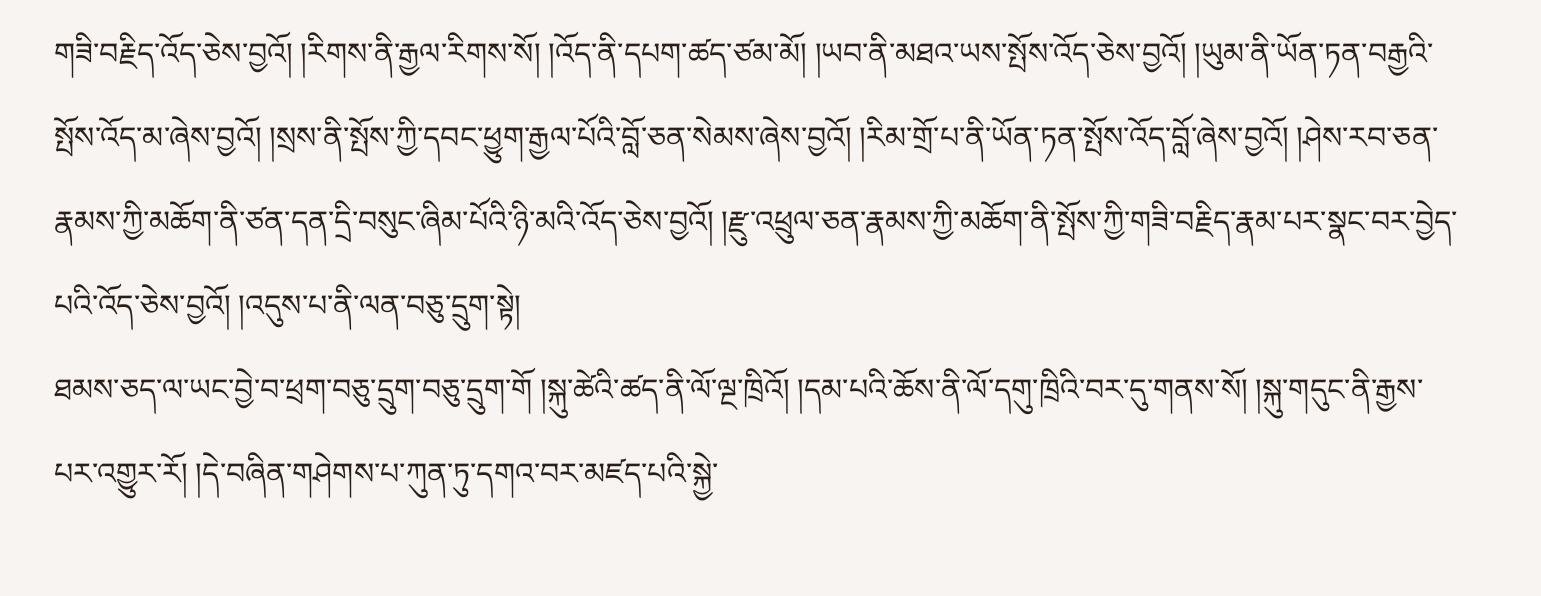གཟི་བརྗིད་འོད་ཅེས་བྱའོ། །རིགས་ནི་རྒྱལ་རིགས་སོ། །འོད་ནི་དཔག་ཚད་ཙམ་མོ། །ཡབ་ནི་མཐའ་ཡས་སྤོས་འོད་ཅེས་བྱའོ། །ཡུམ་ནི་ཡོན་ཏན་བརྒྱའི་སྤོས་འོད་མ་ཞེས་བྱའོ། །སྲས་ནི་སྤོས་ཀྱི་དབང་ཕྱུག་རྒྱལ་པོའི་བློ་ཅན་སེམས་ཞེས་བྱའོ། །རིམ་གྲོ་པ་ནི་ཡོན་ཏན་སྤོས་འོད་བློ་ཞེས་བྱའོ། །ཤེས་རབ་ཅན་རྣམས་ཀྱི་མཆོག་ནི་ཙན་དན་དྲི་བསུང་ཞིམ་པོའི་ཉི་མའི་འོད་ཅེས་བྱའོ། །རྫུ་འཕྲུལ་ཅན་རྣམས་ཀྱི་མཆོག་ནི་སྤོས་ཀྱི་གཟི་བརྗིད་རྣམ་པར་སྣང་བར་བྱེད་པའི་འོད་ཅེས་བྱའོ། །འདུས་པ་ནི་ལན་བཅུ་དྲུག་སྟེ།
ཐམས་ཅད་ལ་ཡང་བྱེ་བ་ཕྲག་བཅུ་དྲུག་བཅུ་དྲུག་གོ །སྐུ་ཚེའི་ཚད་ནི་ལོ་ལྔ་ཁྲིའོ། །དམ་པའི་ཆོས་ནི་ལོ་དགུ་ཁྲིའི་བར་དུ་གནས་སོ། །སྐུ་གདུང་ནི་རྒྱས་པར་འགྱུར་རོ། །དེ་བཞིན་གཤེགས་པ་ཀུན་ཏུ་དགའ་བར་མཛད་པའི་སྐྱེ་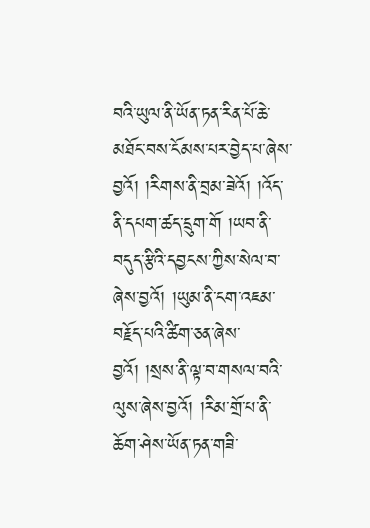བའི་ཡུལ་ནི་ཡོན་ཏན་རིན་པོ་ཆེ་མཐོང་བས་ངོམས་པར་བྱེད་པ་ཞེས་བྱའོ། །རིགས་ནི་བྲམ་ཟེའོ། །འོད་ནི་དཔག་ཚད་དྲུག་གོ །ཡབ་ནི་བདུད་རྩིའི་དབྱངས་ཀྱིས་སེལ་བ་ཞེས་བྱའོ། །ཡུམ་ནི་ངག་འཇམ་བརྗོད་པའི་ཚིག་ཅན་ཞེས་བྱའོ། །སྲས་ནི་ལྟ་བ་གསལ་བའི་ལུས་ཞེས་བྱའོ། །རིམ་གྲོ་པ་ནི་ཆོག་ཤེས་ཡོན་ཏན་གཟི་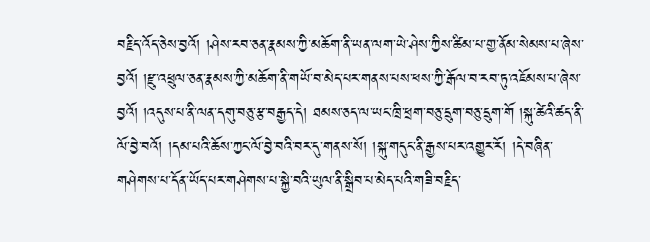བརྗིད་འོད་ཅེས་བྱའོ། །ཤེས་རབ་ཅན་རྣམས་ཀྱི་མཆོག་ནི་ཡན་ལག་ཡེ་ཤེས་ཀྱིས་ཚིམ་པ་གྱ་ནོམ་སེམས་པ་ཞེས་བྱའོ། །རྫུ་འཕྲུལ་ཅན་རྣམས་ཀྱི་མཆོག་ནི་གཡོ་བ་མེད་པར་གནས་པས་ཕས་ཀྱི་རྒོལ་བ་རབ་ཏུ་འཇོམས་པ་ཞེས་བྱའོ། །འདུས་པ་ནི་ལན་དགུ་བཅུ་རྩ་བརྒྱད་དེ། ཐམས་ཅད་ལ་ཡང་ཁྲི་ཕྲག་བཅུ་དྲུག་བཅུ་དྲུག་གོ །སྐུ་ཚེའི་ཚད་ནི་ལོ་བྱེ་བའོ། །དམ་པའི་ཆོས་ཀྱང་ལོ་བྱེ་བའི་བར་དུ་གནས་སོ། །སྐུ་གདུང་ནི་རྒྱས་པར་འགྱུར་རོ། །དེ་བཞིན་གཤེགས་པ་དོན་ཡོད་པར་གཤེགས་པ་སྐྱེ་བའི་ཡུལ་ནི་སྒྲིབ་པ་མེད་པའི་གཟི་བརྗིད་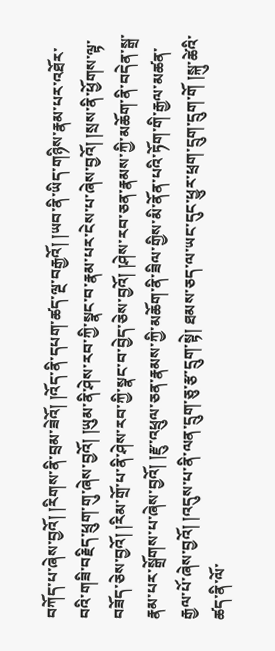བཀོད་པ་ཞེས་བྱའོ། །རིགས་ནི་བྲམ་ཟེའོ། །འོད་ནི་དཔག་ཚད་ལྔ་བརྒྱའོ། །ཡབ་ནི་ཡིད་གཉིས་རྣམ་པར་འཐོར་བའི་གཟི་བརྗིད་ཕྲུག་གུ་ཞེས་བྱའོ། །ཡུམ་ནི་ཤེས་རབ་ཀྱི་སྣང་བ་རྣམ་པར་ངེས་པ་ཞེས་བྱའོ། །སྲས་ནི་ཕྱོགས་ལྟ་བཟོད་ཅེས་བྱའོ། །རིམ་གྲོ་པ་ནི་ཤེས་རབ་ཀྱི་སྣང་བ་བྱེད་ཅེས་བྱའོ། །ཤེས་རབ་ཅན་རྣམས་ཀྱི་མཆོག་ནི་བདེན་སྒྲ་རྣམ་པར་སྒྲོགས་པ་ཞེས་བྱའོ། །རྫུ་འཕྲུལ་ཅན་རྣམས་ཀྱི་མཆོག་ནི་ཟིལ་གྱིས་མི་ནོན་པའི་ཏོག་གི་རྒྱལ་མཚན་རྒྱལ་པོ་ཞེས་བྱའོ། །འདུས་པ་ནི་ལན་དྲུག་ཅུ་རྩ་དྲུག་སྟེ། ཐམས་ཅད་ལ་ཡང་དུང་ཕྱུར་ཕྲག་དྲུག་དྲུག་གོ །སྐུ་ཚེའི་ཚད་ནི་ལོ་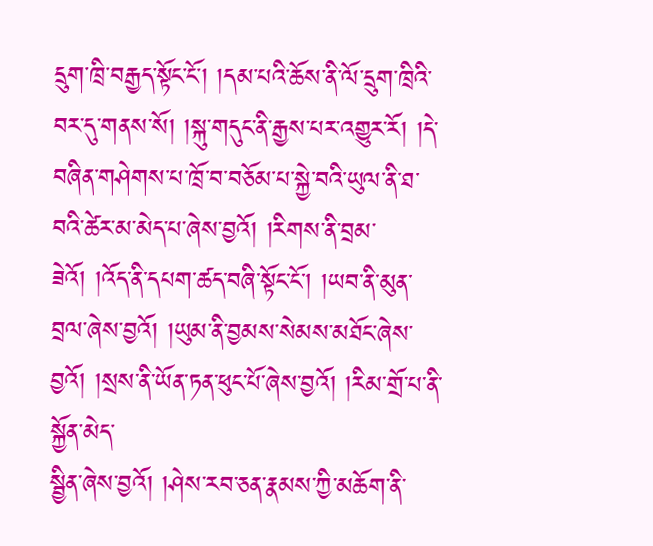དྲུག་ཁྲི་བརྒྱད་སྟོང་ངོ་། །དམ་པའི་ཆོས་ནི་ལོ་དྲུག་ཁྲིའི་བར་དུ་གནས་སོ། །སྐུ་གདུང་ནི་རྒྱས་པར་འགྱུར་རོ། །དེ་བཞིན་གཤེགས་པ་ཁྲོ་བ་བཅོམ་པ་སྐྱེ་བའི་ཡུལ་ནི་ཐ་བའི་ཚེར་མ་མེད་པ་ཞེས་བྱའོ། །རིགས་ནི་བྲམ་ཟེའོ། །འོད་ནི་དཔག་ཚད་བཞི་སྟོང་ངོ་། །ཡབ་ནི་མུན་བྲལ་ཞེས་བྱའོ། །ཡུམ་ནི་བྱམས་སེམས་མཐོང་ཞེས་བྱའོ། །སྲས་ནི་ཡོན་ཏན་ཕུང་པོ་ཞེས་བྱའོ། །རིམ་གྲོ་པ་ནི་སྐྱོན་མེད་
སྦྱིན་ཞེས་བྱའོ། །ཤེས་རབ་ཅན་རྣམས་ཀྱི་མཆོག་ནི་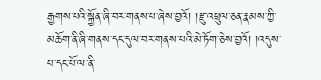རྒྱགས་པའི་སྐྱོན་ཞི་བར་གནས་པ་ཞེས་བྱའོ། །རྫུ་འཕྲུལ་ཅན་རྣམས་ཀྱི་མཆོག་ནི་ཞི་གནས་དང་དུལ་བར་གནས་པའི་མེ་ཏོག་ཅེས་བྱའོ། །འདུས་པ་དང་པོ་ལ་ནི་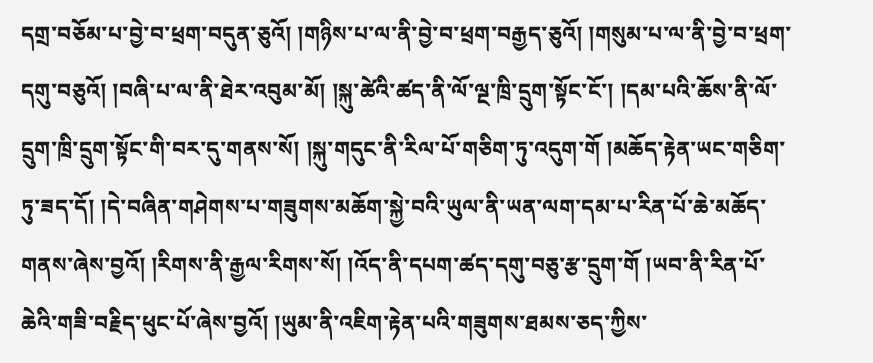དགྲ་བཅོམ་པ་བྱེ་བ་ཕྲག་བདུན་ཅུའོ། །གཉིས་པ་ལ་ནི་བྱེ་བ་ཕྲག་བརྒྱད་ཅུའོ། །གསུམ་པ་ལ་ནི་བྱེ་བ་ཕྲག་དགུ་བཅུའོ། །བཞི་པ་ལ་ནི་ཐེར་འབུམ་མོ། །སྐུ་ཚེའི་ཚད་ནི་ལོ་ལྔ་ཁྲི་དྲུག་སྟོང་ངོ་། །དམ་པའི་ཆོས་ནི་ལོ་དྲུག་ཁྲི་དྲུག་སྟོང་གི་བར་དུ་གནས་སོ། །སྐུ་གདུང་ནི་རིལ་པོ་གཅིག་ཏུ་འདུག་གོ །མཆོད་རྟེན་ཡང་གཅིག་ཏུ་ཟད་དོ། །དེ་བཞིན་གཤེགས་པ་གཟུགས་མཆོག་སྐྱེ་བའི་ཡུལ་ནི་ཡན་ལག་དམ་པ་རིན་པོ་ཆེ་མཆོད་གནས་ཞེས་བྱའོ། །རིགས་ནི་རྒྱལ་རིགས་སོ། །འོད་ནི་དཔག་ཚད་དགུ་བཅུ་རྩ་དྲུག་གོ །ཡབ་ནི་རིན་པོ་ཆེའི་གཟི་བརྗིད་ཕུང་པོ་ཞེས་བྱའོ། །ཡུམ་ནི་འཇིག་རྟེན་པའི་གཟུགས་ཐམས་ཅད་ཀྱིས་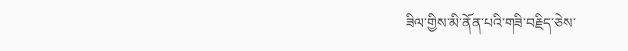ཟིལ་གྱིས་མི་ནོན་པའི་གཟི་བརྗིད་ཅེས་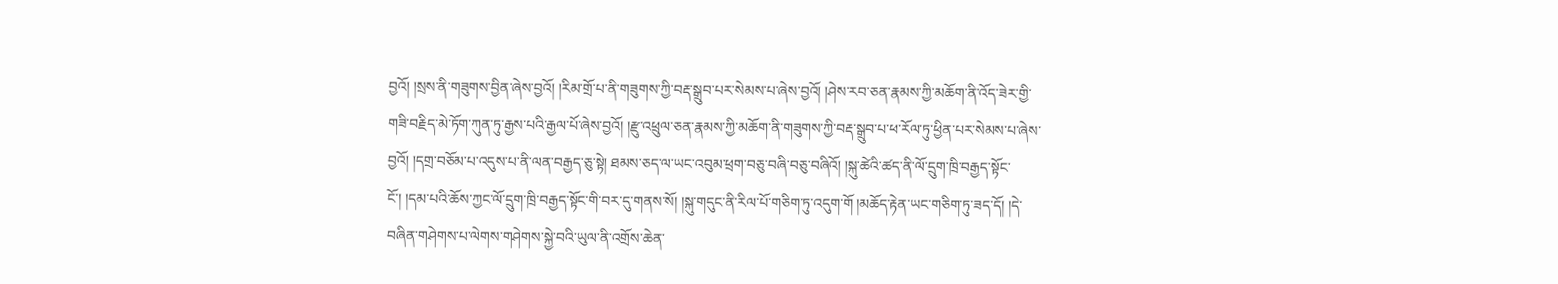བྱའོ། །སྲས་ནི་གཟུགས་བྱིན་ཞེས་བྱའོ། །རིམ་གྲོ་པ་ནི་གཟུགས་ཀྱི་བརྡ་སྒྲུབ་པར་སེམས་པ་ཞེས་བྱའོ། །ཤེས་རབ་ཅན་རྣམས་ཀྱི་མཆོག་ནི་འོད་ཟེར་གྱི་གཟི་བརྗིད་མེ་ཏོག་ཀུན་ཏུ་རྒྱས་པའི་རྒྱལ་པོ་ཞེས་བྱའོ། །རྫུ་འཕྲུལ་ཅན་རྣམས་ཀྱི་མཆོག་ནི་གཟུགས་ཀྱི་བརྡ་སྒྲུབ་པ་ཕ་རོལ་ཏུ་ཕྱིན་པར་སེམས་པ་ཞེས་བྱའོ། །དགྲ་བཅོམ་པ་འདུས་པ་ནི་ལན་བརྒྱད་ཅུ་སྟེ། ཐམས་ཅད་ལ་ཡང་འབུམ་ཕྲག་བཅུ་བཞི་བཅུ་བཞིའོ། །སྐུ་ཚེའི་ཚད་ནི་ལོ་དྲུག་ཁྲི་བརྒྱད་སྟོང་ངོ་། །དམ་པའི་ཆོས་ཀྱང་ལོ་དྲུག་ཁྲི་བརྒྱད་སྟོང་གི་བར་དུ་གནས་སོ། །སྐུ་གདུང་ནི་རིལ་པོ་གཅིག་ཏུ་འདུག་གོ །མཆོད་རྟེན་ཡང་གཅིག་ཏུ་ཟད་དོ། །དེ་བཞིན་གཤེགས་པ་ལེགས་གཤེགས་སྐྱེ་བའི་ཡུལ་ནི་འགྲོས་ཆེན་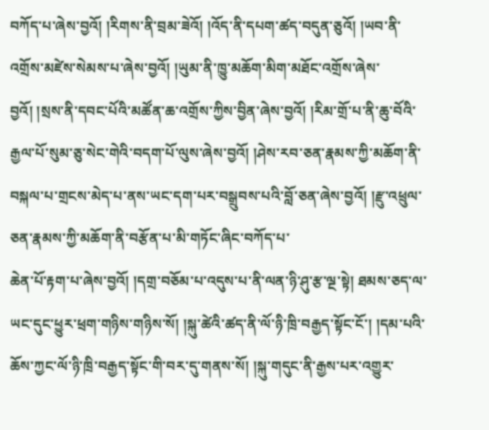བཀོད་པ་ཞེས་བྱའོ། །རིགས་ནི་བྲམ་ཟེའོ། །འོད་ནི་དཔག་ཚད་བདུན་ཅུའོ། །ཡབ་ནི་འགྲོས་མཛེས་སེམས་པ་ཞེས་བྱའོ། །ཡུམ་ནི་ཁྱུ་མཆོག་མིག་མཐོང་འགྲོས་ཞེས་བྱའོ། །སྲས་ནི་དབང་པོའི་མཚོན་ཆ་འགྲོས་ཀྱིས་བྱིན་ཞེས་བྱའོ། །རིམ་གྲོ་པ་ནི་ཆུ་བོའི་རྒྱལ་པོ་སུམ་ཅུ་སེང་གེའི་བདག་པོ་ལུས་ཞེས་བྱའོ། །ཤེས་རབ་ཅན་རྣམས་ཀྱི་མཆོག་ནི་བསྐལ་པ་གྲངས་མེད་པ་ནས་ཡང་དག་པར་བསྒྲུབས་པའི་བློ་ཅན་ཞེས་བྱའོ། །རྫུ་འཕྲུལ་ཅན་རྣམས་ཀྱི་མཆོག་ནི་བརྩོན་པ་མི་གཏོང་ཞིང་བཀོད་པ་
ཆེན་པོ་རྟག་པ་ཞེས་བྱའོ། །དགྲ་བཅོམ་པ་འདུས་པ་ནི་ལན་ཉི་ཤུ་རྩ་ལྔ་སྟེ། ཐམས་ཅད་ལ་ཡང་དུང་ཕྱུར་ཕྲག་གཉིས་གཉིས་སོ། །སྐུ་ཚེའི་ཚད་ནི་ལོ་ཉི་ཁྲི་བརྒྱད་སྟོང་ངོ་། །དམ་པའི་ཆོས་ཀྱང་ལོ་ཉི་ཁྲི་བརྒྱད་སྟོང་གི་བར་དུ་གནས་སོ། །སྐུ་གདུང་ནི་རྒྱས་པར་འགྱུར་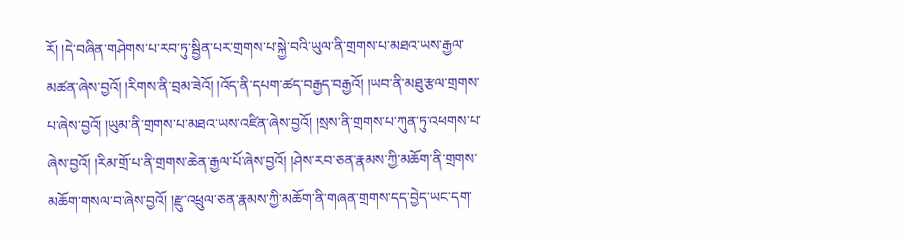རོ། །དེ་བཞིན་གཤེགས་པ་རབ་ཏུ་སྦྱིན་པར་གྲགས་པ་སྐྱེ་བའི་ཡུལ་ནི་གྲགས་པ་མཐའ་ཡས་རྒྱལ་མཚན་ཞེས་བྱའོ། །རིགས་ནི་བྲམ་ཟེའོ། །འོད་ནི་དཔག་ཚད་བརྒྱད་བརྒྱའོ། །ཡབ་ནི་མཐུ་རྩལ་གྲགས་པ་ཞེས་བྱའོ། །ཡུམ་ནི་གྲགས་པ་མཐའ་ཡས་འཛིན་ཞེས་བྱའོ། །སྲས་ནི་གྲགས་པ་ཀུན་ཏུ་འཕགས་པ་ཞེས་བྱའོ། །རིམ་གྲོ་པ་ནི་གྲགས་ཆེན་རྒྱལ་པོ་ཞེས་བྱའོ། །ཤེས་རབ་ཅན་རྣམས་ཀྱི་མཆོག་ནི་གྲགས་མཆོག་གསལ་བ་ཞེས་བྱའོ། །རྫུ་འཕྲུལ་ཅན་རྣམས་ཀྱི་མཆོག་ནི་གཞན་གྲགས་དད་བྱེད་ཡང་དག་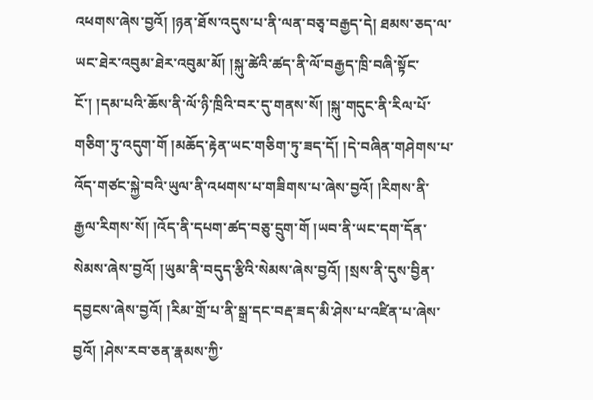འཕགས་ཞེས་བྱའོ། །ཉན་ཐོས་འདུས་པ་ནི་ལན་བཅྭ་བརྒྱད་དེ། ཐམས་ཅད་ལ་ཡང་ཐེར་འབུམ་ཐེར་འབུམ་མོ། །སྐུ་ཚེའི་ཚད་ནི་ལོ་བརྒྱད་ཁྲི་བཞི་སྟོང་ངོ་། །དམ་པའི་ཆོས་ནི་ལོ་ཉི་ཁྲིའི་བར་དུ་གནས་སོ། །སྐུ་གདུང་ནི་རིལ་པོ་གཅིག་ཏུ་འདུག་གོ །མཆོད་རྟེན་ཡང་གཅིག་ཏུ་ཟད་དོ། །དེ་བཞིན་གཤེགས་པ་འོད་གཙང་སྐྱེ་བའི་ཡུལ་ནི་འཕགས་པ་གཟིགས་པ་ཞེས་བྱའོ། །རིགས་ནི་རྒྱལ་རིགས་སོ། །འོད་ནི་དཔག་ཚད་བཅུ་དྲུག་གོ །ཡབ་ནི་ཡང་དག་དོན་སེམས་ཞེས་བྱའོ། །ཡུམ་ནི་བདུད་རྩིའི་སེམས་ཞེས་བྱའོ། །སྲས་ནི་དུས་བྱིན་དབྱངས་ཞེས་བྱའོ། །རིམ་གྲོ་པ་ནི་སྒྲ་དང་བརྡ་ཟད་མི་ཤེས་པ་འཛིན་པ་ཞེས་བྱའོ། །ཤེས་རབ་ཅན་རྣམས་ཀྱི་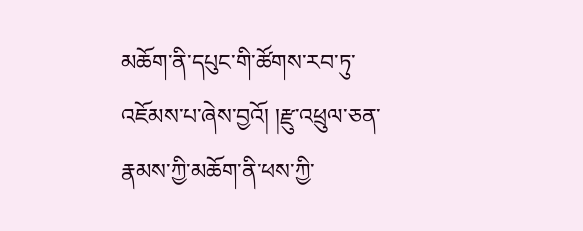མཆོག་ནི་དཔུང་གི་ཚོགས་རབ་ཏུ་འཇོམས་པ་ཞེས་བྱའོ། །རྫུ་འཕྲུལ་ཅན་རྣམས་ཀྱི་མཆོག་ནི་ཕས་ཀྱི་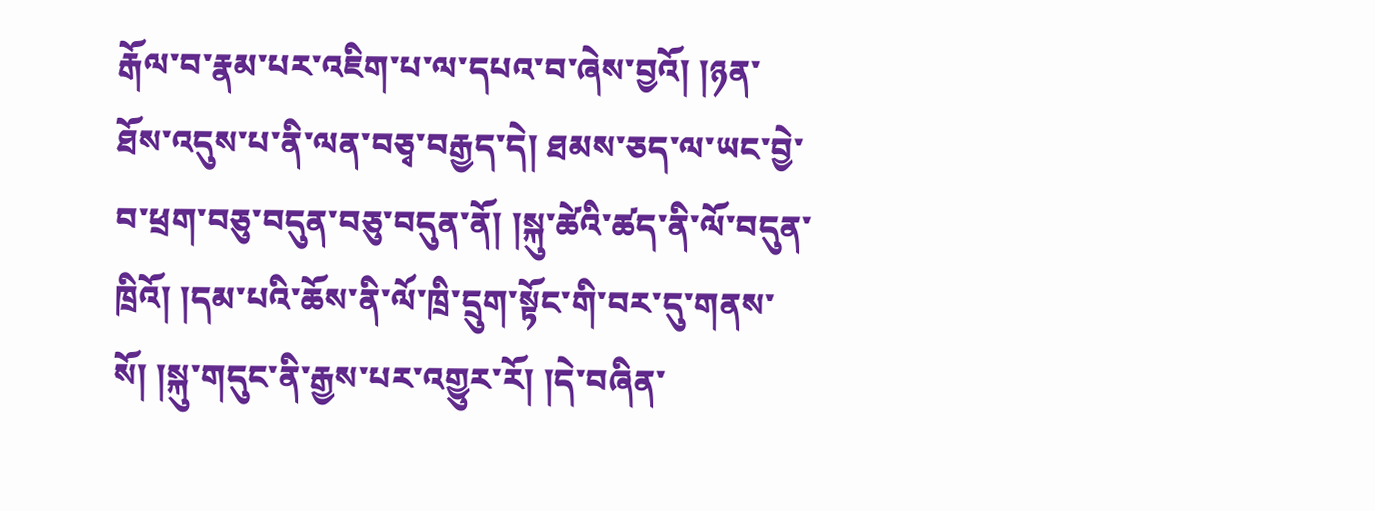རྒོལ་བ་རྣམ་པར་འཇིག་པ་ལ་དཔའ་བ་ཞེས་བྱའོ། །ཉན་ཐོས་འདུས་པ་ནི་ལན་བཅྭ་བརྒྱད་དེ། ཐམས་ཅད་ལ་ཡང་བྱེ་བ་ཕྲག་བཅུ་བདུན་བཅུ་བདུན་ནོ། །སྐུ་ཚེའི་ཚད་ནི་ལོ་བདུན་ཁྲིའོ། །དམ་པའི་ཆོས་ནི་ལོ་ཁྲི་དྲུག་སྟོང་གི་བར་དུ་གནས་སོ། །སྐུ་གདུང་ནི་རྒྱས་པར་འགྱུར་རོ། །དེ་བཞིན་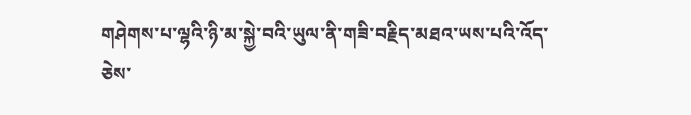གཤེགས་པ་ལྷའི་ཉི་མ་སྐྱེ་བའི་ཡུལ་ནི་གཟི་བརྗིད་མཐའ་ཡས་པའི་འོད་ཅེས་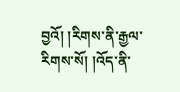བྱའོ། །རིགས་ནི་རྒྱལ་རིགས་སོ། །འོད་ནི་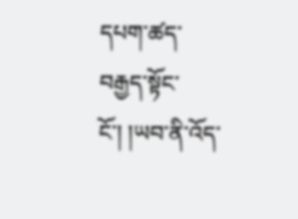དཔག་ཚད་བརྒྱད་སྟོང་ངོ་། །ཡབ་ནི་འོད་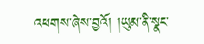འཕགས་ཞེས་བྱའོ། །ཡུམ་ནི་སྣང་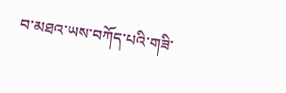བ་མཐའ་ཡས་བཀོད་པའི་གཟི་